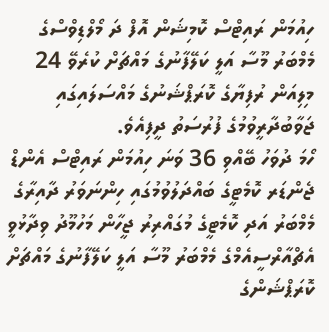ހިއުމަން ރައިޓްސް ކޮމިޝަން އޮފް ދަ މޯލްޑިވްސްގެ މެމްބަރު މޫސާ އަލީ ކަލޭފާނުގެ މައްޗަށް ކުރެވޭ 24 މިލިއަން ރުފިޔާގެ ކޮރަޕްޝަނުގެ މައްސަލައިގައި ޖަވާބުދާރީވުމުގެ ފުރުސަތު ދީފިއެވެ.
ހޯމަ ދުވަހު ބޭއްވި 36 ވަނަ ހިއުމަން ރައިޓްސް އެންޑް ޖެންޑަރ ކޮމެޓީގެ ބައްދަލުވުމުގައި ހިންނަވަރު ދާއިރާގެ މެމްބަރު އަދި ކޮމެޓީގެ މުގައްރިރު ޖީހާން މަހުމޫދު ވިދާޅުވީ އެޗްއާރްސީއެމްގެ މެމްބަރު މޫސާ އަލީ ކަލޭފާނުގެ މައްޗަށް ކޮރަޕްޝަންގެ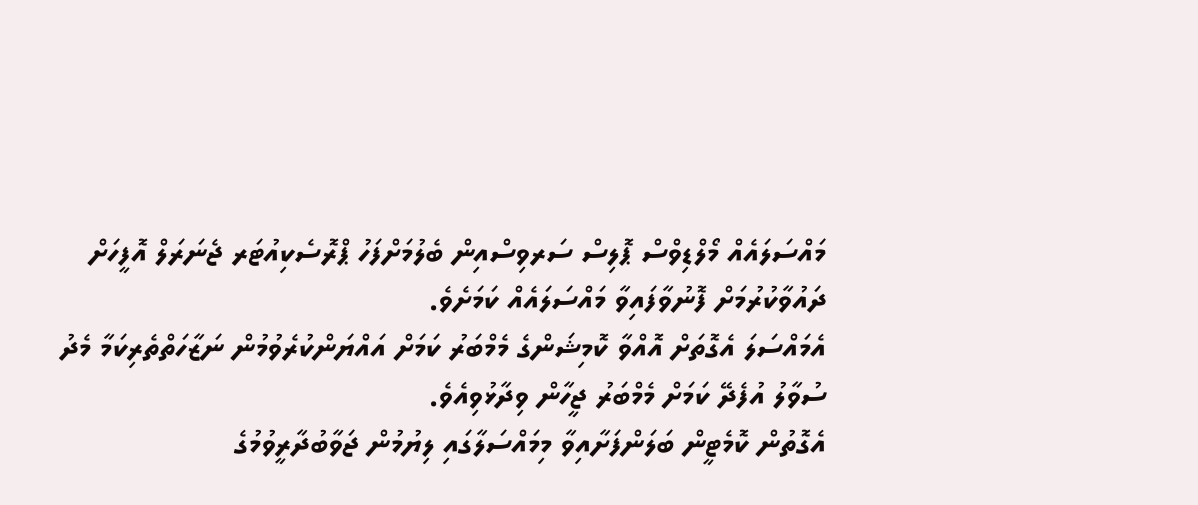މައްސަލައެއް މޯލްޑިވްސް ޕޮލިސް ސަރވިސްއިން ބެލުމަށްފަހު ޕްރޮސެކިއުޓަރ ޖެނަރަލް އޮފީހަށް ދައުވާކުރުމަށް ފޮނުވާފައިވާ މައްސަލައެއް ކަމަށެވެ.
އެމައްސަލަ އެގޮތަށް އޮއްވާ ކޮމިޝަންގެ މެމްބަރު ކަމަށް އައްޔަންކުރެވުމުން ނަޒާހަތްތެރިކަމާ މެދު ސުވާލު އުފެދޭ ކަމަށް މެމްބަރު ޖީހާން ވިދާޅުވިއެވެ.
އެގޮތުން ކޮމެޓީން ބަލަންފަށާއިވާ މިމައްސަލާގައި ލިޔުމުން ޖަވާބުދާރީވުމުގެ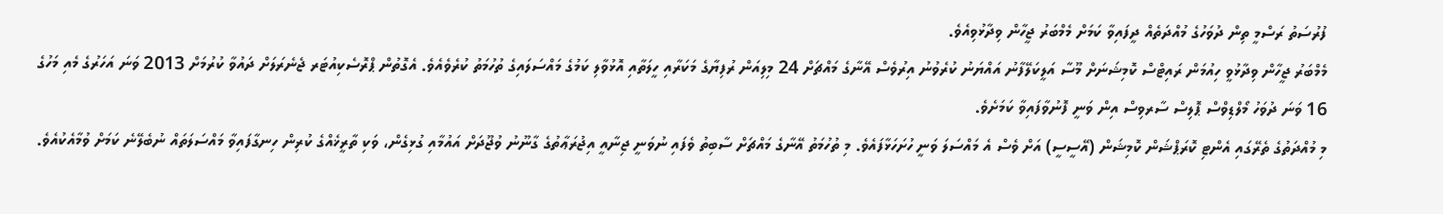ފުރުސަތު ރަސްމީ ތިން ދުވަހުގެ މުއްދަތެއް ދީފައިވާ ކަމަށް މެމްބަރު ޖީހާން ވިދާޅުވިއެވެ.
މެމްބަރު ޖީހާން ވިދާޅުވީ ހިއުމަން ރައިޓްސް ކޮމިޝަނަށް މޫސާ އަލީކަލޭފާނު އައްޔަނު ކުރެވުނު އިރުވެސް އޭނާގެ މައްޗަށް 24 މިލިއަން ރުފިޔާގެ މަކަރާއި ހީލަތާއި އޮޅުވާލި ކަމުގެ މައްސަލައިގެ ތުހުމަތު ކުރެވެއެވެ. އެގޮތުން ޕްރޮސެކިއުޓަރ ޖެނެރަލަށް ދައުވާ ކުރުމަށް 2013 ވަނަ އަހަރުގެ މެއި މަހުގެ 16 ވަނަ ދުވަހު މޯލްޑިވްސް ޕޮލިސް ސާރވިސް އިން ވަނީ ފޮނުވާފައިވާ ކަމަށެވެ.
މި މުއްދަތުގެ ތެރޭގައި އެންޓި ކޮރަޕްޝަން ކޮމިޝަން (އޭސީސީ) އަށް ވެސް އެ މައްސަލަ ވަނީ ހުށަހަޅާފައެވެ. މި ތުހުމަތު އޭނާގެ މައްޗަށް ސާބިތު ވެފައި ނުވަނީ ޖިނާއީ އިޖުރަޢާތުގެ ގާނޫނު ވުޖޫދަށް އައުމާއި ގުޅިގެން، ވަކި ތާރީޚެއްގެ ކުރިން ހިނގާފައިވާ މައްސަލަތައް ނުބެލޭނެ ކަމަށް ވުމާއެކުއެވެ.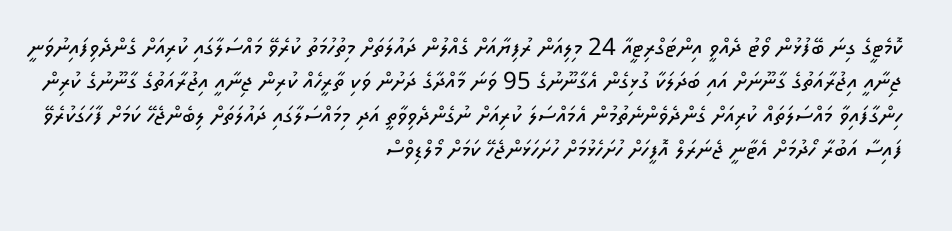ކޮމެޓީގެ ގިނަ ބޭފުޅުން ވޯޓު ދެއްވީ އިންޓަގްރިޓީއާ 24 މިލިއަން ރުފިޔާއަށް ގެއްލުން ދައުލަތަށް މިތުހުމަތު ކުރެވޭ މައްސަލާގައި ކުރިއަށް ގެންދެވިފައިނުވަނީ ޖިނާއީ އިޖުރާއަތުގެ ގާނޫނަށް އައި ބަދަލަކާ ގުޅިގެން އެގާނޫނުގެ 95 ވަނަ މާއްދާގެ ދަށުން ވަކި ތާރީހެއް ކުރިން ޖިނާއީ އިޖުރާއަތުގެ ގާނޫނުގެ ކުރިން ހިންގާފައިވާ މައްސަލަތައް ކުރިއަށް ގެންދެވެންނެތުމުން އެމައްސަލަ ކުރިއަށް ނުގެންދެވިވާތީ އަދި މިމައްސަލާގައި ދައުލަތަށް ލިބެންޖެހޭ ކަމަށް ފާހަގަކުރެވޭ ފައިސާ އަބުރާ ހޯދުމަށް އެޓާނީ ޖެނަރަލް އޮފީހަށް ހުށަހެޅުމަށް ހުށަހަޅަންޖެހޭ ކަމަށް މޯލްޑިވްސް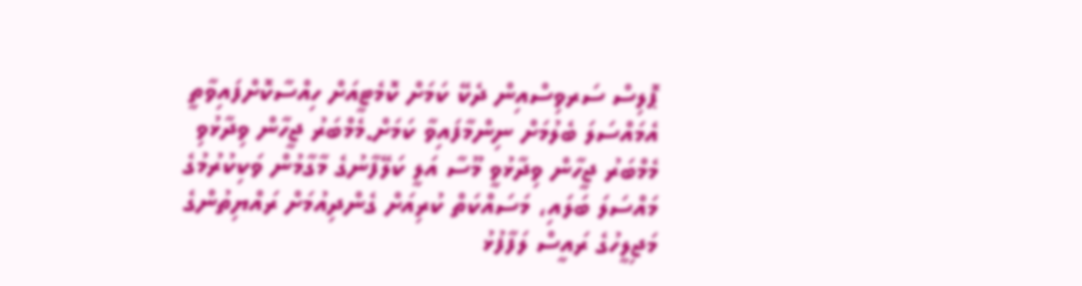ޕޮލިސް ސަރވިސްއިން ދެކޭ ކަމަށް ކޮމެޓީއަށް ހިއްސާކޮށްފައިވާތީ އެމައްސަލަ ބެލުމަށް ނިންމާފައިވާ ކަމަށް.މެމްބަރު ޖީހާން ވިދާޅުވި
މެމްބަރު ޖީހާން ވިދާޅުވީ މޫސާ އަލީ ކަލޭފާނުގެ މާގާމުން ވަކިކުރުމުގެ މައްސަލަ ބަލައި، މަސައްކަތް ކުރިއަށް ގެންދިއުމަށް ރައްޔިތުންގެ މަޖިލީހުގެ ރައީސް ލަފާފުޅު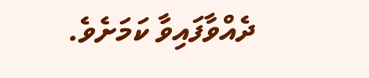ދެއްވާފައިވާ ކަމަށެވެ.